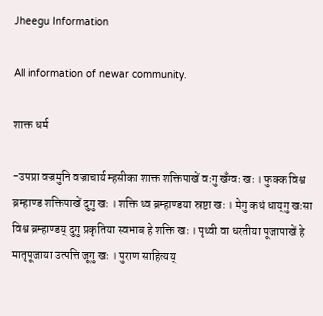Jheegu Information

All information of newar community.

शाक्त धर्म

-उपप्रा वज्रमुनि वज्राचार्य म्हसीका शाक्त शक्तिपाखें वःगु खँग्वः खः । फुक्क विश्व ब्रम्हाण्ड शक्तिपाखें दुगु खः । शक्ति थ्व ब्रम्हाण्डया स्रष्टा खः । मेगु कथं धाय्‌गु खःसा विश्व ब्रम्हाण्डय्‌ दुगु प्रकृतिया स्वभाब हे शक्ति खः । पृथ्वी वा धरतीया पूजापाखें हे मातृपूजाया उत्पत्ति जूगु खः । पुराण साहित्यय्‌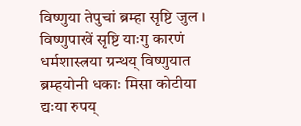विष्णुया तेपुचां ब्रम्हा सृष्टि जुल । विष्णुपाखें सृष्टि याःगु कारणं धर्मशास्त्रया ग्रन्थय्‌ विष्णुयात ब्रम्हयोनी धकाः मिसा कोटीया द्यःया रुपय्‌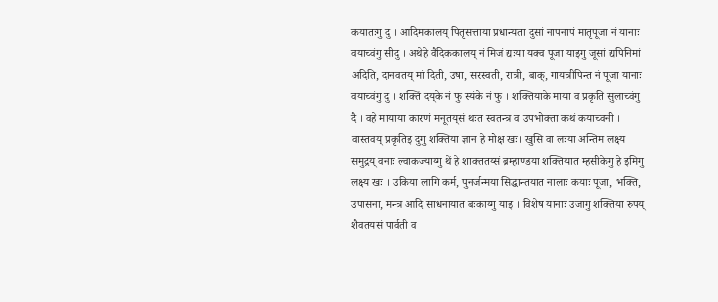कयातःगु दु । आदिमकालय्‌ पितृसत्ताया प्रधान्यता दुसां नापनापं मातृपूजा नं यानाः वयाच्वंगु सीदु । अथेहे वैदिककालय्‌ नं मिजं द्यःया यक्व पूजा याइगु जूसां द्यपिनिमां अदिति, दानवतय्‌ मां दिती, उषा, सरस्वती, रात्री, बाक्‌, गायत्रीपिन्त नं पूजा यानाः वयाच्वंगु दु । शक्तिं दय्‌के नं फु स्यंके नं फु । शक्तियाके माया व प्रकृति सुलाच्वंगु दै । वहे मायाया कारणं मनूतय्‌सं थःत स्वतन्त्र व उपभोक्ता कथं कयाच्वनी । वास्तवय्‌ प्रकृतिइ दुगु शक्तिया ज्ञान हे मोक्ष खः। खुसि वा लःया अन्तिम लक्ष्य समुद्रय्‌ वनाः ल्वाकज्याय्गु थें हे शाक्ततय्सं ब्रम्हाण्डया शक्तियात म्हसीकेगु हे इमिगु लक्ष्य खः । उकिया लागि कर्म, पुनर्जन्मया सिद्धान्तयात नालाः कयाः पूजा, भक्ति, उपासना, मन्त्र आदि साधनायात बःकाय्गु याइ । विशेष यानाः उजागु शक्तिया रुपय्‌ शैवतयसं पार्वती व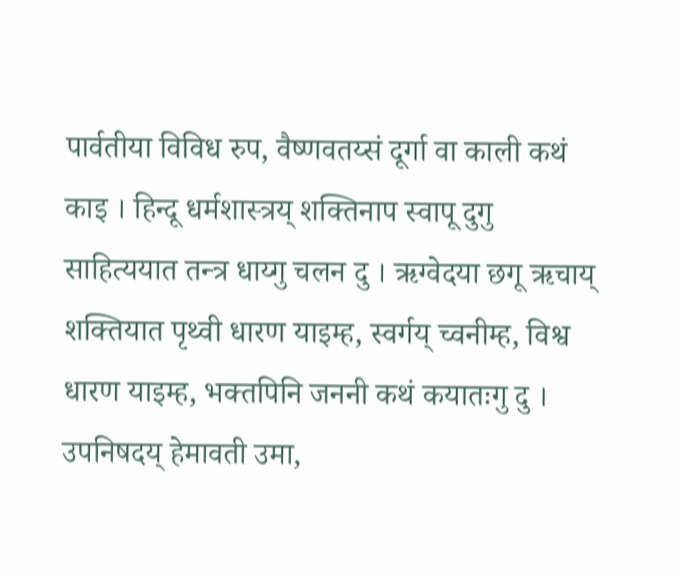पार्वतीया विविध रुप, वैष्णवतय्सं दूर्गा वा काली कथं काइ । हिन्दू धर्मशास्त्रय्‌ शक्तिनाप स्वापू दुगु साहित्ययात तन्त्र धाय्गु चलन दु । ऋग्वेदया छगू ऋचाय्‌ शक्तियात पृथ्वी धारण याइम्ह, स्वर्गय्‌ च्वनीम्ह, विश्व धारण याइम्ह, भक्तपिनि जननी कथं कयातःगु दु । उपनिषदय् हेमावती उमा,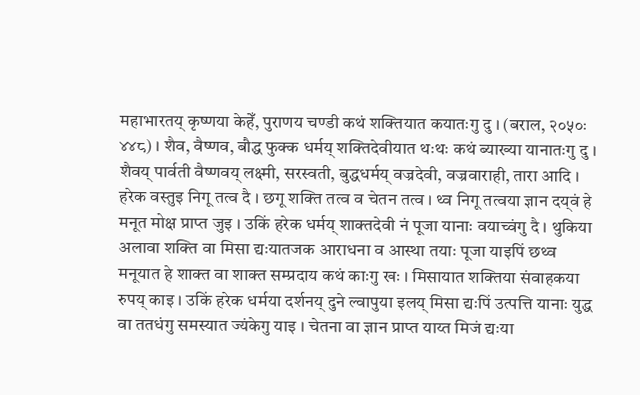महाभारतय्‌ कृष्णया केहेँ, पुराणय चण्डी कथं शक्तियात कयातःगु दु । (बराल, २०५०ः ४४८) । शैव, वैष्णव, बौद्ध फुक्क धर्मय्‌ शक्तिदेवीयात थःथः कथं ब्याख्या यानातःगु दु । शैवय्‌ पार्वती वैष्णवय्‌ लक्ष्मी, सरस्वती, बुद्धधर्मय्‌ वज्रदेवी, वज्रवाराही, तारा आदि । हरेक वस्तुइ निगू तत्व दै । छगू शक्ति तत्व व चेतन तत्व । थ्व निगू तत्वया ज्ञान दय्‌वं हे मनूत मोक्ष प्राप्त जुइ । उकिं हरेक धर्मय्‌ शाक्तदेवी नं पूजा यानाः वयाच्वंगु दै । थुकिया अलावा शक्ति वा मिसा द्यःयातजक आराधना व आस्था तयाः पूजा याइपिं छथ्व मनूयात हे शाक्त वा शाक्त सम्प्रदाय कथं काःगु खः । मिसायात शक्तिया संवाहकया रुपय्‌ काइ । उकिं हरेक धर्मया दर्शनय्‌ दुने ल्वापुया इलय्‌ मिसा द्यःपिं उत्पत्ति यानाः युद्ध वा ततधंगु समस्यात ज्यंकेगु याइ । चेतना वा ज्ञान प्राप्त याय्त मिजं द्यःया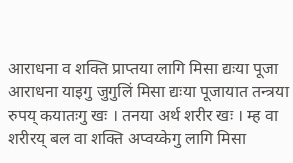आराधना व शक्ति प्राप्तया लागि मिसा द्यःया पूजा आराधना याइगु जुगुलिं मिसा द्यःया पूजायात तन्त्रया रुपय्‌ कयातःगु खः । तनया अर्थ शरीर खः । म्ह वा शरीरय्‌ बल वा शक्ति अप्वय्केगु लागि मिसा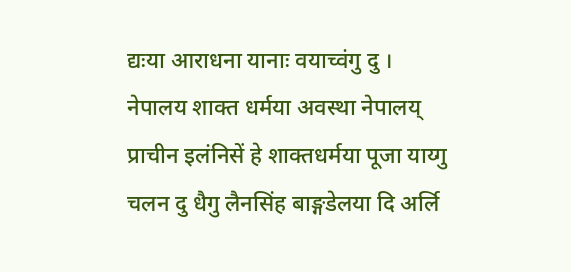द्यःया आराधना यानाः वयाच्वंगु दु । नेपालय शाक्त धर्मया अवस्था नेपालय्‌ प्राचीन इलंनिसें हे शाक्तधर्मया पूजा याय्गु चलन दु धैगु लैनसिंह बाङ्गडेलया दि अर्लि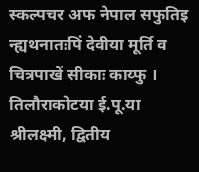स्कल्पचर अफ नेपाल सफुतिइ न्ह्यथनातःपिं देवीया मूर्ति व चित्रपाखें सीकाः काय्फु । तिलौराकोटया ई.पू.या श्रीलक्ष्मी, द्वितीय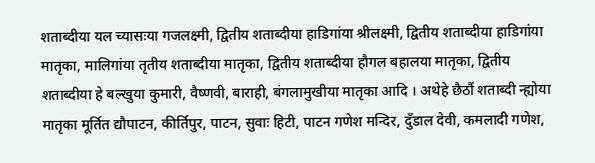शताब्दीया यल च्यासःया गजलक्ष्मी, द्वितीय शताब्दीया हाडिगांया श्रीलक्ष्मी, द्वितीय शताब्दीया हाडिगांया मातृका, मालिगांया तृतीय शताब्दीया मातृका, द्वितीय शताब्दीया हौगल बहालया मातृका, द्वितीय शताब्दीया हे बल्खुया कुमारी, वैष्णवी, बाराही, बंगलामुखीया मातृका आदि । अथेहे छैठौं शताब्दी न्ह्योया मातृका मूर्तित द्यौपाटन, कीर्तिपुर, पाटन, सुवाः हिटी, पाटन गणेश मन्दिर, दुँडाल देवी, कमलादी गणेश,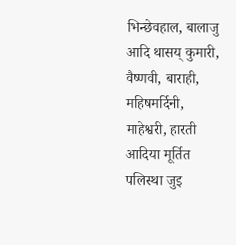भिन्छेवहाल, बालाजु आदि थासय्‌ कुमारी, वैष्णवी, बाराही, महिषमर्दिनी, माहेश्वरी, हारती आदिया मूर्तित पलिस्था जुइ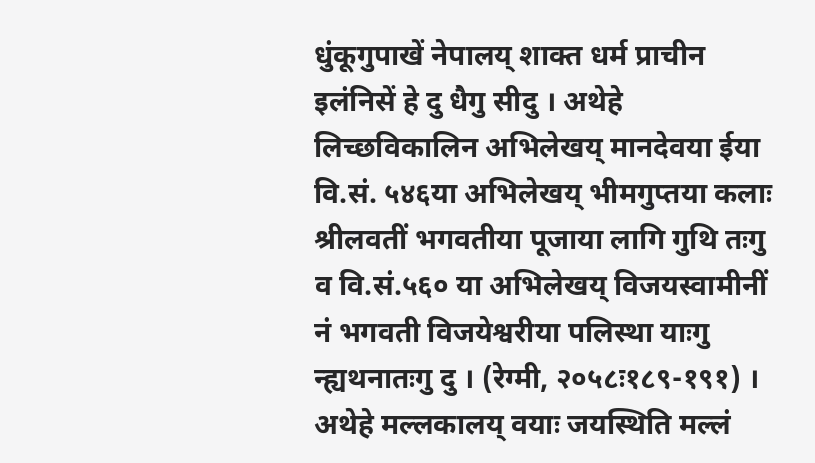धुंकूगुपाखें नेपालय् शाक्त धर्म प्राचीन इलंनिसें हे दु धैगु सीदु । अथेहे लिच्छविकालिन अभिलेखय्‌ मानदेवया ईया वि.सं. ५४६या अभिलेखय्‌ भीमगुप्तया कलाः श्रीलवतीं भगवतीया पूजाया लागि गुथि तःगु व वि.सं.५६० या अभिलेखय्‌ विजयस्वामीनीं नं भगवती विजयेश्वरीया पलिस्था याःगु न्ह्यथनातःगु दु । (रेग्मी, २०५८ः१८९-१९१) । अथेहे मल्लकालय्‌ वयाः जयस्थिति मल्लं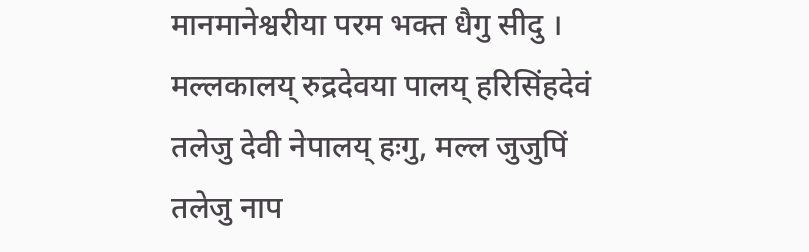मानमानेश्वरीया परम भक्त धैगु सीदु । मल्लकालय्‌ रुद्रदेवया पालय्‌ हरिसिंहदेवं तलेजु देवी नेपालय्‌ हःगु, मल्ल जुजुपिं तलेजु नाप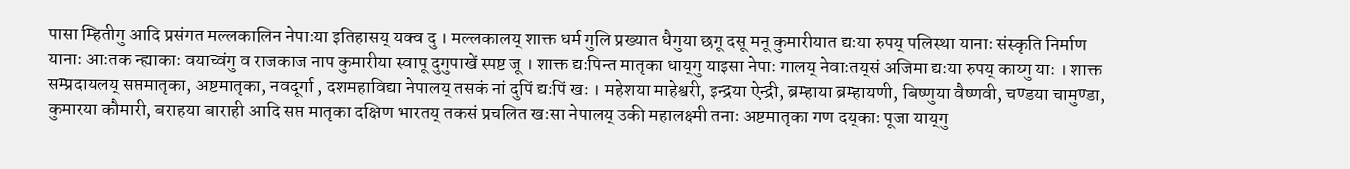पासा म्हितीगु आदि प्रसंगत मल्लकालिन नेपाःया इतिहासय्‌ यक्व दु । मल्लकालय्‌ शाक्त धर्म गुलि प्रख्यात धैगुया छगू दसू मनू कुमारीयात द्यःया रुपय्‌ पलिस्था यानाः संस्कृति निर्माण यानाः आःतक न्ह्याकाः वयाच्वंगु व राजकाज नाप कुमारीया स्वापू दुगुपाखें स्पष्ट जू । शाक्त द्यःपिन्त मातृका धाय्‌गु याइसा नेपाः गालय्‌ नेवाःतय्‌सं अजिमा द्यःया रुपय्‌ काय्गु याः । शाक्त सम्प्रदायलय्‌ सप्तमातृका, अष्टमातृका, नवदूर्गा , दशमहाविद्या नेपालय् तसकं नां दुपिं द्यःपिं खः । महेशया माहेश्वरी, इन्द्रया ऐन्द्री, ब्रम्हाया ब्रम्हायणी, बिष्णुया वैष्णवी, चण्डया चामुण्डा, कुमारया कौमारी, बराहया बाराही आदि सप्त मातृका दक्षिण भारतय्‌ तकसं प्रचलित खःसा नेपालय्‌ उकी महालक्ष्मी तनाः अष्टमातृका गण दय्‌काः पूजा याय्‌गु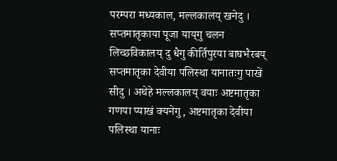परम्परा मध्यकाल, मल्लकालय्‌ खनेदु । सप्तमातृकाया पूजा याय्‌गु चलन लिच्छविकालय्‌ दु धैगु कीर्तिपुरया बाघभैरबय्‌ सप्तमातृका देवीया पलिस्था यानातःगु पाखें सीदु । अथेहे मल्लकालय्‌ वयाः अष्टमातृका गणया प्याखं क्यनेगु, अष्टमातृका देवीया पलिस्था यानाः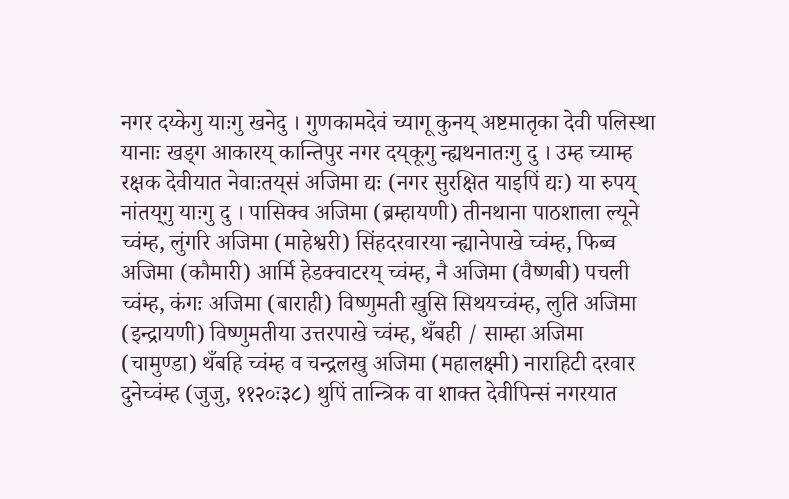नगर दय्केगु याःगु खनेदु । गुणकामदेवं च्यागू कुनय्‌ अष्टमातृका देवी पलिस्था यानाः खड्ग आकारय्‌ कान्तिपुर नगर दय्‌कूगु न्ह्यथनातःगु दु । उम्ह च्याम्ह रक्षक देवीयात नेवाःतय्‌सं अजिमा द्यः (नगर सुरक्षित याइपिं द्यः) या रुपय्‌ नांतय्‌गु याःगु दु । पासिक्व अजिमा (ब्रम्हायणी) तीनथाना पाठशाला ल्यूने च्वंम्ह, लुंगरि अजिमा (माहेश्वरी) सिंहदरवारया न्ह्यानेपाखे च्वंम्ह, फिब्व अजिमा (कौमारी) आर्मि हेडक्वाटरय्‌ च्वंम्ह, नै अजिमा (वैष्णबी) पचली च्वंम्ह, कंगः अजिमा (बाराही) विष्णुमती खुसि सिथयच्वंम्ह, लुति अजिमा (इन्द्रायणी) विष्णुमतीया उत्तरपाखे च्वंम्ह, थँबही / साम्हा अजिमा (चामुण्डा) थँबहि च्वंम्ह व चन्द्रलखु अजिमा (महालक्ष्मी) नाराहिटी दरवार दुनेच्वंम्ह (जुजु, ११२०ः३८) थुपिं तान्त्रिक वा शाक्त देवीपिन्सं नगरयात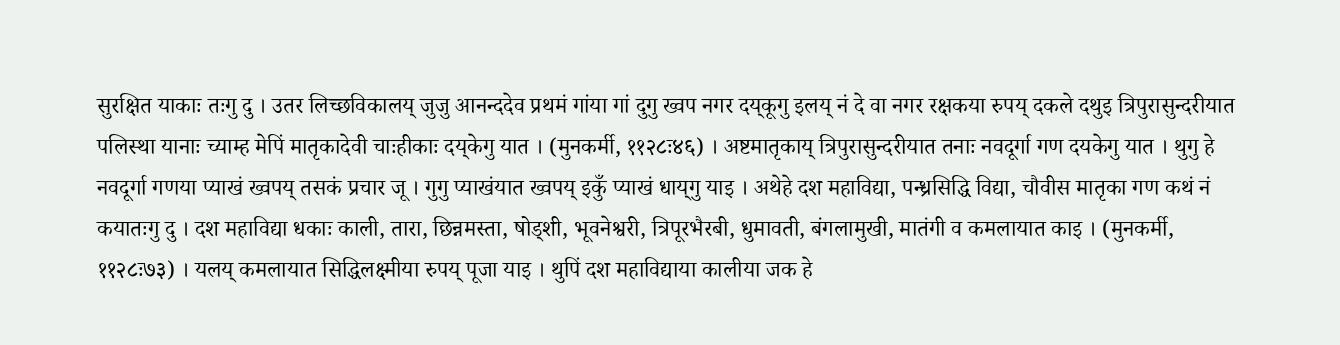सुरक्षित याकाः तःगु दु । उतर लिच्छविकालय्‌ जुजु आनन्ददेव प्रथमं गांया गां दुगु ख्वप नगर दय्‌कूगु इलय्‌ नं दे वा नगर रक्षकया रुपय्‌ दकले दथुइ त्रिपुरासुन्दरीयात पलिस्था यानाः च्याम्ह मेपिं मातृकादेवी चाःहीकाः दय्‌केगु यात । (मुनकर्मी, ११२८ः४६) । अष्टमातृकाय्‌ त्रिपुरासुन्दरीयात तनाः नवदूर्गा गण दयकेगु यात । थुगु हे नवदूर्गा गणया प्याखं ख्वपय्‌ तसकं प्रचार जू । गुगु प्याखंयात ख्वपय्‌ इकुँ प्याखं धाय्‌गु याइ । अथेहे दश महाविद्या, पन्ध्रसिद्धि विद्या, चौवीस मातृका गण कथं नं कयातःगु दु । दश महाविद्या धकाः काली, तारा, छिन्नमस्ता, षोड्शी, भूवनेश्वरी, त्रिपूरभैरबी, धुमावती, बंगलामुखी, मातंगी व कमलायात काइ । (मुनकर्मी, ११२८ः७३) । यलय्‌ कमलायात सिद्धिलक्ष्मीया रुपय्‌ पूजा याइ । थुपिं दश महाविद्याया कालीया जक हे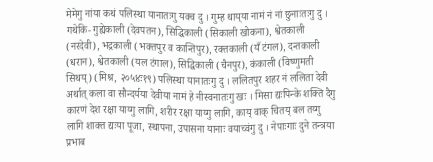मेमेगु नांया कथं पलिस्था यानातःगु यक्व दु । गुम्ह थाय्‌या नामं नं नां छुनाःतःगु दु । गथेकि- गुह्येकाली (देवपतन), सिद्धिकाली (सिकाली खोकना), श्वेतकाली (नरदेवी), भद्रकाली (भक्तपुर व कान्तिपुर), रक्तकाली (यँ टंगल), दन्तकाली (धरान), श्वेतकाली (यल टंगाल), सिद्धिकाली (चैनपुर), कंकाली (विष्णुमती सिथय्‌) (मिश्र, २०५४ः१९) पलिस्था यानातःगु दु । ललितपुर शहर नं ललिता देवी अर्थात्‌ कला वा सौन्दर्यया देवीया नामं हे नीस्वनातःगु खः । मिसा द्यःपिन्के शक्ति दैगु कारणं देश रक्षा याय्गु लागि, शरीर रक्षा याय्गु लागि, काय्‌ वाक्‌ चितय्‌ बल तय्गु लागि शाक्त द्यःया पूजा, स्थापना, उपासना यानाः वयाच्वंगु दु । नेपाःगाः दुने तन्त्रया प्रभाब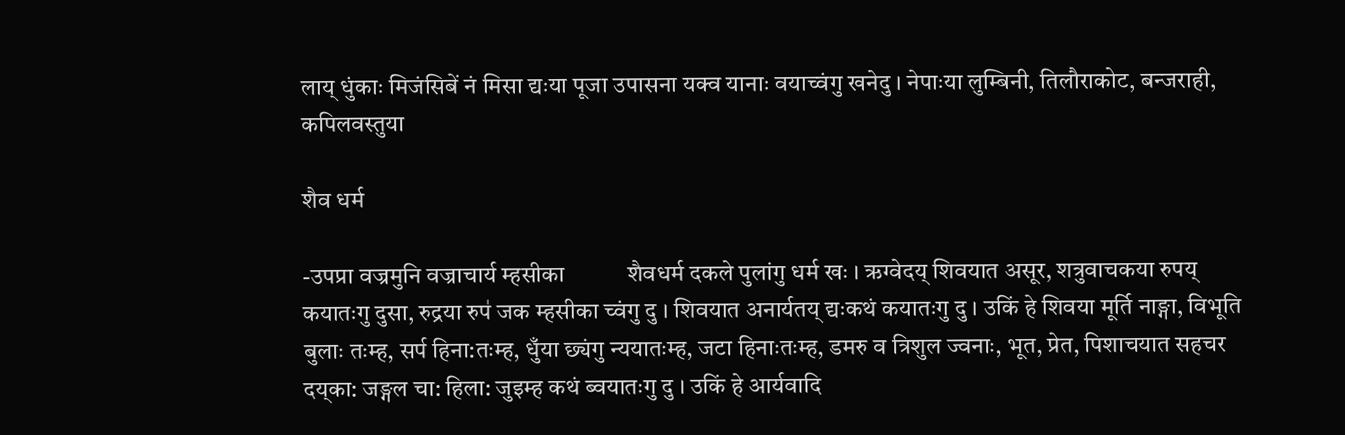लाय्‌ धुंकाः मिजंसिबें नं मिसा द्यःया पूजा उपासना यक्व यानाः वयाच्वंगु खनेदु । नेपाःया लुम्बिनी, तिलौराकोट, बन्जराही, कपिलवस्तुया

शैव धर्म

-उपप्रा वज्रमुनि वज्राचार्य म्हसीका           शैवधर्म दकले पुलांगु धर्म खः । ऋग्वेदय्‌ शिवयात असूर, शत्रुवाचकया रुपय्‌ कयातःगु दुसा, रुद्रया रुप॑ जक म्हसीका च्वंगु दु । शिवयात अनार्यतय्‌ द्यःकथं कयातःगु दु । उकिं हे शिवया मूर्ति नाङ्गा, विभूति बुलाः तःम्ह, सर्प हिना:तःम्ह, धुँया छ्यंगु न्ययातःम्ह, जटा हिनाःतःम्ह, डमरु व त्रिशुल ज्वनाः, भूत, प्रेत, पिशाचयात सहचर दय्‌का: जङ्गल चा: हिला: जुइम्ह कथं ब्वयातःगु दु । उकिं हे आर्यवादि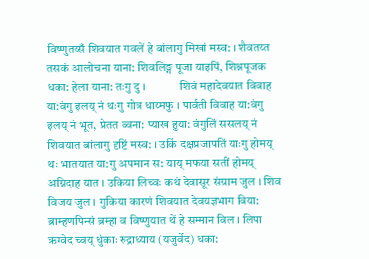विष्णुतय्सँ शिवयात गवलें हे बांलागु मिखां मस्व: । शैवतय्त तसकं आलोचना याना: शिवलिङ्ग पूजा याइपिं, शिश्नपूजक धका: हेला याना: तःगु दु ।            शिवं महादेवयात विवाह या:वंगु इलय्‌ नं थःगु गोत्र धाय्मफु । पार्वती विवाह या:वंगु इलय्‌ नं भूत, प्रेतत ब्वना: प्याख हुया: वंगुलिं ससलय्‌ नं शिवयात बांलागु दृष्टिं मस्व: । उकिं दक्षप्रजापतिं याःगु होमय्‌ थः भातयात या:गु अपमान स: याय्‌ मफया सतीं होमय्‌ अग्निदाह यात । उकिया लिच्वः कथं देवासूर संग्राम जुल । शिव विजय जुल । गुकिया कारणं शिवयात देवयज्ञभाग विया: ब्राम्हणपिन्सं ब्रम्हा व विष्णुयात थें हे सम्मान विल । लिपा ऋग्वेद च्वय्‌ धुंकाः रुद्राध्याय (यजुर्वेद) धका: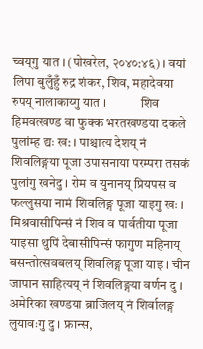च्वय्‌गु यात । (पोखरेल, २०४०:४६) । वयां लिपा बुलुँहुँ रुद्र शंकर, शिव, महादेवया रुपय्‌ नालाकाय्गु यात ।           शिव हिमवत्खण्ड वा फुक्क भरतखण्डया दकले पुलांम्ह द्यः ख: । पाश्चात्य देशय्‌ नं शिवलिङ्गया पूजा उपासनाया परम्परा तसकं पुलांगु खनेदु । रोम व युनानय्‌ प्रियपस व फल्लुसया नामं शिवलिङ्ग पूजा याइगु खः । मिश्रवासीपिन्सं नं शिव व पार्वतीया पूजा याइसा थुपिं देबासीपिन्सं फागुण महिनाय्‌ बसन्तोत्सवबलय्‌ शिवलिङ्ग पूजा याइ । चीन जापान साहित्यय्‌ नं शिवलिङ्गया वर्णन दु । अमेरिका खण्डया ब्राजिलय्‌ नं शिर्वालङ्ग लुयावःगु दु । फ्रान्स,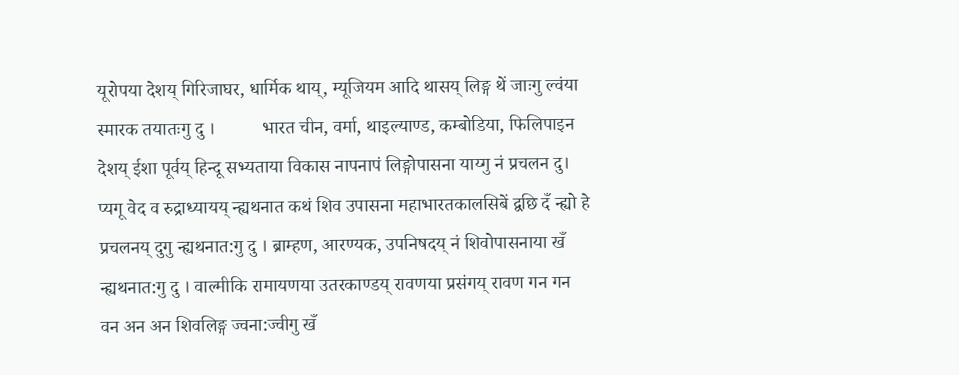यूरोपया देशय्‌ गिरिजाघर, धार्मिक थाय्‌, म्यूजियम आदि थासय्‌ लिङ्ग थें जाःगु ल्वंया स्मारक तयातःगु दु ।          भारत चीन, वर्मा, थाइल्याण्ड, कम्बोडिया, फिलिपाइन देशय्‌ ईशा पूर्वय्‌ हिन्दू सभ्यताया विकास नापनापं लिङ्गोपासना याय्गु नं प्रचलन दु। प्यगू वेद व रुद्राध्यायय्‌ न्ह्यथनात कथं शिव उपासना महाभारतकालसिबें द्वछि दँ न्ह्यो हे प्रचलनय्‌ दुगु न्ह्यथनात:गु दु । ब्राम्हण, आरण्यक, उपनिषदय्‌ नं शिवोपासनाया खँ न्ह्यथनात:गु दु । वाल्मीकि रामायणया उतरकाण्डय्‌ रावणया प्रसंगय्‌ रावण गन गन वन अन अन शिवलिङ्ग ज्वना:ज्वीगु खँ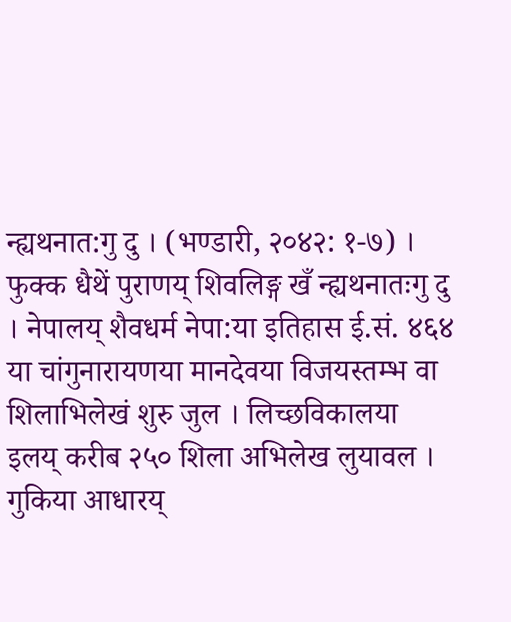न्ह्यथनात:गु दु । (भण्डारी, २०४२: १-७) । फुक्क धैथें पुराणय्‌ शिवलिङ्ग खँ न्ह्यथनातःगु दु । नेपालय् शैवधर्म नेपा:या इतिहास ई.सं. ४६४ या चांगुनारायणया मानदेवया विजयस्तम्भ वा शिलाभिलेखं शुरु जुल । लिच्छविकालया इलय्‌ करीब २५० शिला अभिलेख लुयावल । गुकिया आधारय्‌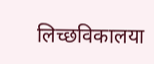लिच्छविकालया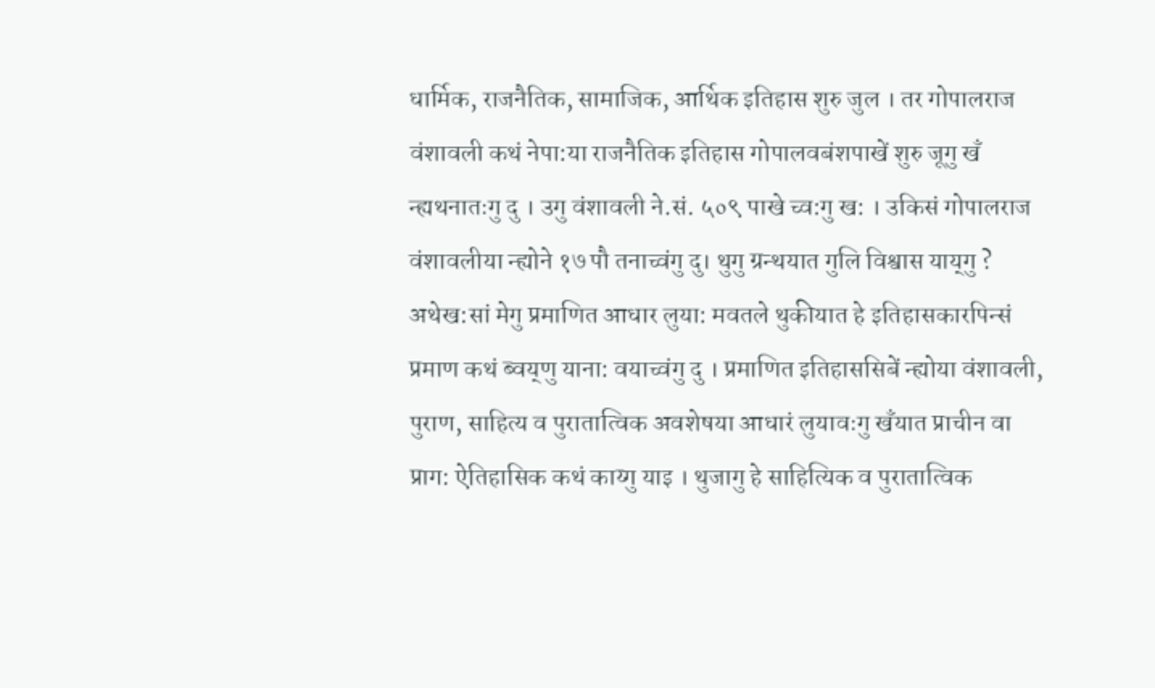धार्मिक, राजनैतिक, सामाजिक, आर्थिक इतिहास शुरु जुल । तर गोपालराज वंशावली कथं नेपा:या राजनैतिक इतिहास गोपालवबंशपाखें शुरु जूगु खँ न्ह्यथनातःगु दु । उगु वंशावली ने.सं. ५०९ पाखे च्व:गु ख: । उकिसं गोपालराज वंशावलीया न्ह्योने १७ पौ तनाच्वंगु दु। थुगु ग्रन्थयात गुलि विश्वास याय्‌गु ? अथेख:सां मेगु प्रमाणित आधार लुया: मवतले थुकीयात हे इतिहासकारपिन्सं प्रमाण कथं ब्वय्‌णु याना: वयाच्वंगु दु । प्रमाणित इतिहाससिबें न्ह्योया वंशावली, पुराण, साहित्य व पुरातात्विक अवशेषया आधारं लुयावःगु खँयात प्राचीन वा प्राग: ऐतिहासिक कथं काय्गु याइ । थुजागु हे साहित्यिक व पुरातात्विक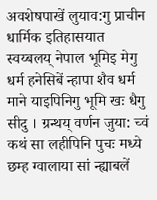अवशेषपाखें लुयाव:गु प्राचीन धार्मिक इतिहासयात स्वय्बलय्‌ नेपाल भूमिइ मेगु धर्म हनेसिबें न्हापा शैव धर्म माने याइपिनिगु भूमि खः धैगु सीदु । ग्रन्थय्‌ वर्णन जुया: च्वं कथं सा लहीपिनि पुचः मध्ये छम्ह ग्वालाया सां न्ह्याबलें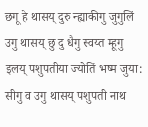छगू हे थासय्‌ दुरु न्ह्याकीगु जुगुलिं उगु थासय्‌ छु दु धैगु स्वय्त म्हूगु इलय्‌ पशुपतीया ज्योतिं भष्म जुया: सीगु व उगु थासय्‌ पशुपती नाथ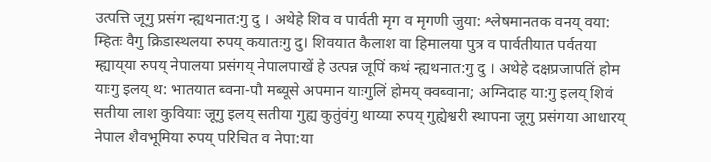उत्पत्ति जूगु प्रसंग न्ह्यथनात:गु दु । अथेहे शिव व पार्वती मृग व मृगणी जुया: श्लेषमानतक वनय्‌ वया: म्हितः वैगु क्रिडास्थलया रुपय्‌ कयातःगु दु। शिवयात कैलाश वा हिमालया पुत्र व पार्वतीयात पर्वतया म्ह्याय्‌या रुपय्‌ नेपालया प्रसंगय्‌ नेपालपाखें हे उत्पन्न जूपिं कथं न्ह्यथनात:गु दु । अथेहे दक्षप्रजापतिं होम याःगु इलय्‌ थ: भातयात ब्वना-पौ मब्यूसे अपमान याःगुलिं होमय्‌ क्वब्वाना; अग्निदाह या:गु इलय्‌ शिवं सतीया लाश कुवियाः जूगु इलय्‌ सतीया गुह्य कुतुंवंगु थाय्या रुपय्‌ गुह्येश्वरी स्थापना जूगु प्रसंगया आधारय्‌ नेपाल शैवभूमिया रुपय्‌ परिचित व नेपा:या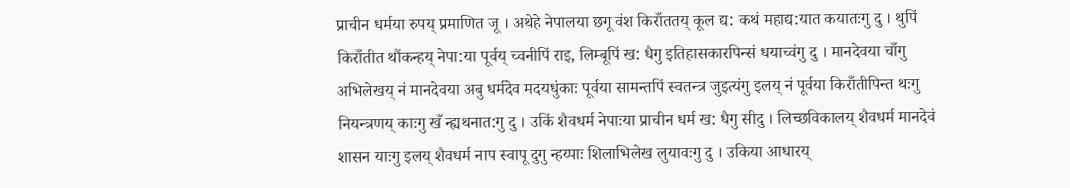प्राचीन धर्मया रुपय्‌ प्रमाणित जू । अथेहे नेपालया छगू वंश किराँततय्‌ कूल द्य: कथं महाद्य:यात कयातःगु दु । थुपिं किराँतीत थौंकन्हय्‌ नेपा:या पूर्वय्‌ च्वनीपिं राइ, लिम्बूपिं ख: धैगु इतिहासकारपिन्सं धयाच्वंगु दु । मानदेवया चाँगु अभिलेखय्‌ नं मानदेवया अबु धर्मदेव मदयधुंकाः पूर्वया सामन्तपिं स्वतन्त्र जुइत्यंगु इलय्‌ नं पूर्वया किराँतीपिन्त थःगु नियन्त्रणय्‌ काःगु खँ न्ह्यथनात:गु दु । उकिं शैवधर्म नेपाःया प्राचीन धर्म ख: धैगु सीदु । लिच्छविकालय्‌ शैवधर्म मानदेवं शासन याःगु इलय्‌ शैवधर्म नाप स्वापू दुगु न्हय्पाः शिलाभिलेख लुयावःगु दु । उकिया आधारय्‌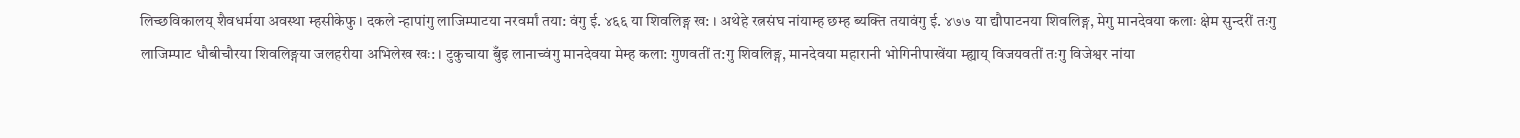लिच्छविकालय्‌ शैवधर्मया अवस्था म्हसीकेफु । दकले न्हापांगु लाजिम्पाटया नरवर्मां तया: वंगु ई. ४६६ या शिवलिङ्ग ख: । अथेहे रत्नसंघ नांयाम्ह छम्ह ब्यक्ति तयावंगु ई. ४७७ या द्यौपाटनया शिवलिङ्ग, मेगु मानदेवया कलाः क्षेम सुन्दरीं तःगु लाजिम्पाट धौबीचौरया शिवलिङ्गया जलहरीया अभिलेख खः: । टुकुचाया बुँइ लानाच्वंगु मानदेवया मेम्ह कला: गुणवतीं त:गु शिवलिङ्ग, मानदेवया महारानी भोगिनीपाखेंया म्ह्याय्‌ विजयवतीं तःगु विजेश्वर नांया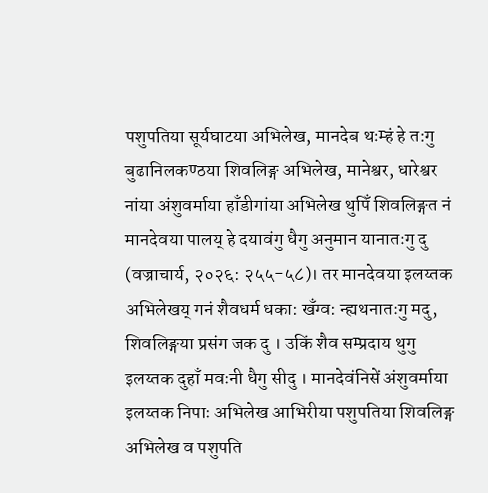पशुपतिया सूर्यघाटया अभिलेख, मानदेब थःम्हं हे त:गु बुढानिलकण्ठया शिवलिङ्ग अभिलेख, मानेश्वर, धारेश्वर नांया अंशुवर्माया हाँडीगांया अभिलेख थुपिँ शिवलिङ्गत नं मानदेवया पालय्‌ हे दयावंगु धैगु अनुमान यानातःगु दु (वज्राचार्य, २०२६: २५५-५८)। तर मानदेवया इलय्तक अभिलेखय्‌ गनं शैवधर्म धका: खँग्व: न्ह्यथनातःगु मदु, शिवलिङ्गया प्रसंग जक दु । उकिं शैव सम्प्रदाय थुगु इलय्तक दुहाँ मवःनी धैगु सीदु । मानदेवंनिसें अंशुवर्माया इलय्तक निपाः अभिलेख आभिरीया पशुपतिया शिवलिङ्ग अभिलेख व पशुपति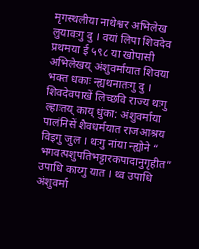मृगस्थलीया नाथेश्वर अभिलेख लुयावःगु दु । वयां लिपा शिवदेव प्रथमया ई ५९८ या खोपासी अभिलेखय्‌ अंशुवर्मायात शिवया भक्त धकाः न्ह्यथनातःगु दु । शिवदेवपाखें लिच्छवि राज्य थःगु ल्हाःतय्‌ काय्‌ धुंका: अंशुवर्माया पालंनिसें शैवधर्मयात राजआश्रय विइगु जुल । थःगु नांया न्ह्योने “ भगवत्पशुपतिभट्टारकपादानुगृहीत” उपाधि काय्गु यात । थ्व उपाधि अंशुवर्मा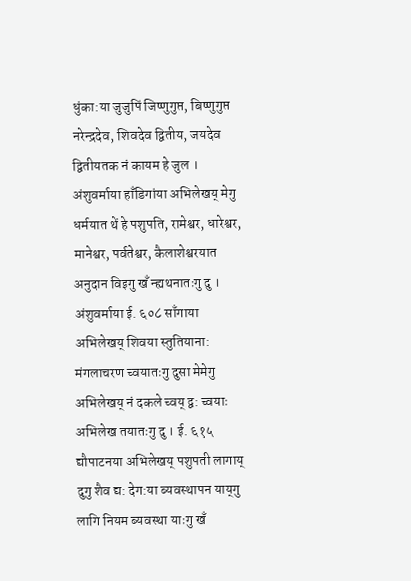धुंका:या जुजुपिं जिष्णुगुप्त, बिष्णुगुप्त नरेन्द्रदेव, शिवदेव द्वितीय, जयदेव द्वितीयतक नं कायम हे जुल । अंशुवर्माया हाँडिगांया अभिलेखय्‌ मेगु धर्मयात थें हे पशुपति, रामेश्वर, धारेश्वर, मानेश्वर, पर्वतेश्वर, कैलाशेश्वरयात अनुदान विइगु खँ न्ह्यथनातःगु दु । अंशुवर्माया ई. ६०८ साँगाया अभिलेखय्‌ शिवया स्तुतियाना: मंगलाचरण च्वयातःगु दुसा मेमेगु अभिलेखय्‌ नं दकले च्वय्‌ द्व: च्वयाः अभिलेख तयातःगु दु । ई. ६१५ द्यौपाटनया अभिलेखय्‌ पशुपती लागाय्‌ दुगु शैव द्य: देग:या ब्यवस्थापन याय्‌गु लागि नियम ब्यवस्था याःगु खँ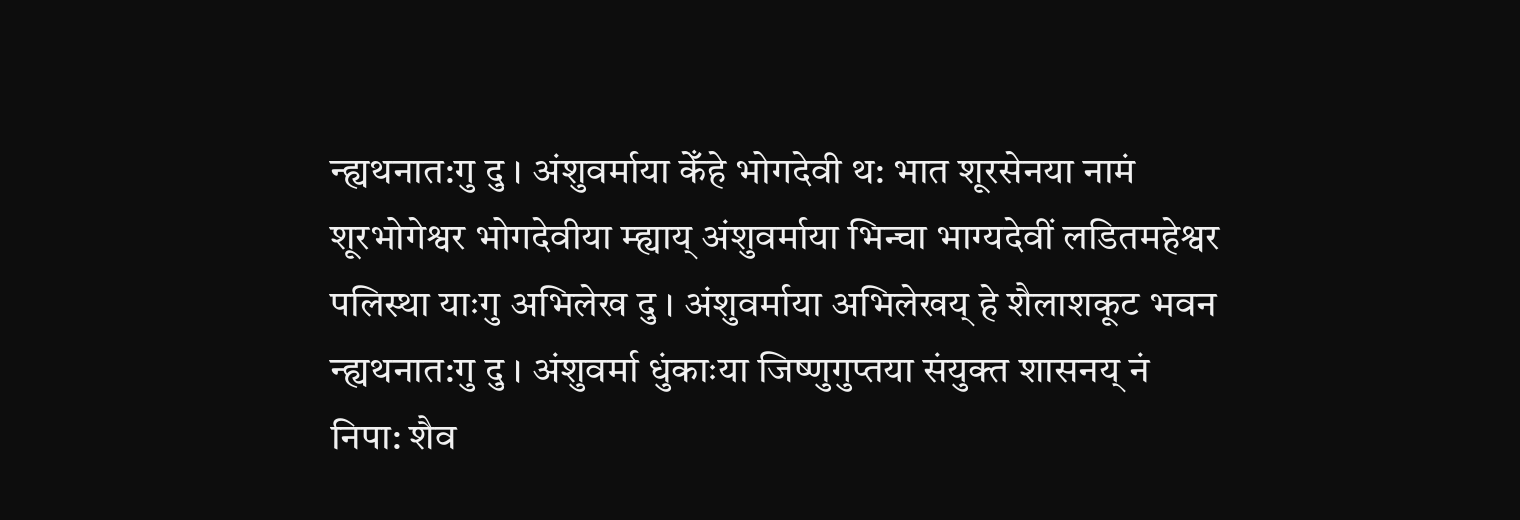न्ह्यथनात:गु दु । अंशुवर्माया केँहे भोगदेवी थ: भात शूरसेनया नामं शूरभोगेश्वर भोगदेवीया म्ह्याय्‌ अंशुवर्माया भिन्चा भाग्यदेवीं लडितमहेश्वर पलिस्था याःगु अभिलेख दु । अंशुवर्माया अभिलेखय्‌ हे शैलाशकूट भवन न्ह्यथनात:गु दु । अंशुवर्मा धुंकाःया जिष्णुगुप्तया संयुक्त शासनय्‌ नं निपा: शैव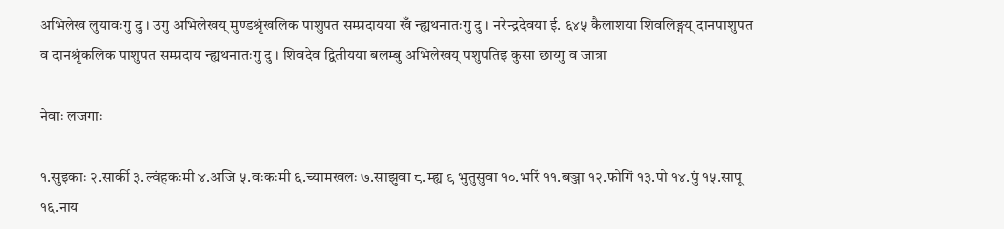अभिलेख लुयावःगु दु । उगु अभिलेखय्‌ मुण्डश्रृंखलिक पाशुपत सम्प्रदायया खँ न्ह्यथनातःगु दु । नरेन्द्रदेवया ई. ६४५ कैलाशया शिवलिङ्गय्‌ दानपाशुपत व दानश्रृंकलिक पाशुपत सम्प्रदाय न्ह्यथनातःगु दु । शिवदेव द्वितीयया बलम्बु अभिलेखय्‌ पशुपतिइ कुसा छाय्गु व जात्रा

नेवाः लजगाः

१.सुइकाः २.सार्की ३.ल्वंहकःमी ४.अजि ५.वःकःमी ६.च्यामखलः ७.साझुवा ८.म्ह्य ९ भुतुसुवा १०.भरिं ११.बञ्जा १२.फोगिं १३.पो १४.पुं १५.सापू १६.नाय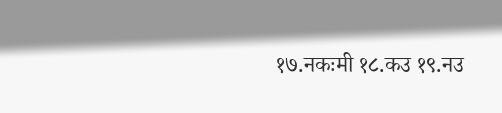१७.नकःमी १८.कउ १९.नउ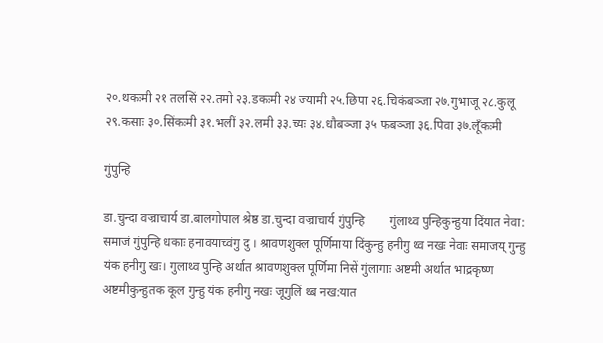२०.थकःमी २१ तलसिं २२.तमो २३.डकःमी २४ ज्यामी २५.छिपा २६.चिकंबञ्जा २७.गुभाजू २८.कुलू २९.कसाः ३०.सिंकःमी ३१.भलीं ३२.लमी ३३.च्यः ३४.धौबञ्जा ३५ फबञ्जा ३६.पिवा ३७.लूँकःमी

गुंपुन्हि

डा.चुन्दा वज्राचार्य डा.बालगोपाल श्रेष्ठ डा.चुन्दा वज्राचार्य गुंपुन्हि        गुंलाथ्व पुन्हिकुन्हुया दिंयात नेवा: समाजं गुंपुन्हि धकाः हनावयाच्वंगु दु । श्रावणशुक्ल पूर्णिमाया दिंकुन्हु हनीगु थ्व नखः नेवाः समाजय्‌ गुन्हु यंक हनीगु खः। गुलाथ्व पुन्हि अर्थात श्रावणशुक्ल पूर्णिमा निसें गुंलागाः अष्टमी अर्थात भाद्रकृष्ण अष्टमीकुन्हुतक कूल गुन्हु यंक हनीगु नखः जूगुलिं थ्ब नख:यात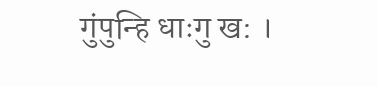गुंपुन्हि धाःगु ख: ।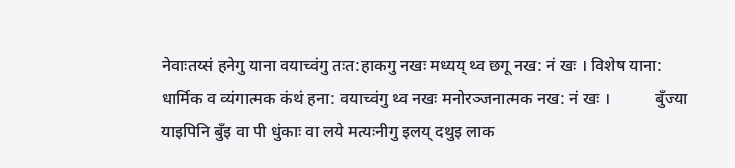नेवाःतय्सं हनेगु याना वयाच्वंगु तःत:हाकगु नखः मध्यय्‌ थ्व छगू नख: नं खः । विशेष याना: धार्मिक व व्यंगात्मक कंथं हना: वयाच्वंगु थ्व नखः मनोरञ्जनात्मक नख: नं खः ।           बुँज्या याइपिनि बुँइ वा पी धुंकाः वा लये मत्यःनीगु इलय्‌ दथुइ लाक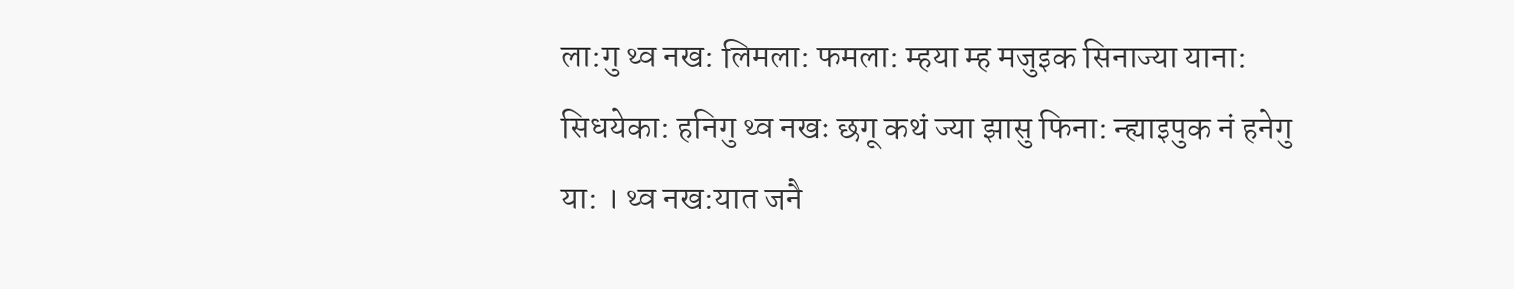ला:गु थ्व नख: लिमला: फमला: म्हया म्ह मजुइक सिनाज्या याना: सिधयेका: हनिगु थ्व नखः छगू कथं ज्या झासु फिना: न्ह्याइपुक नं हनेगु या: । थ्व नख:यात जनै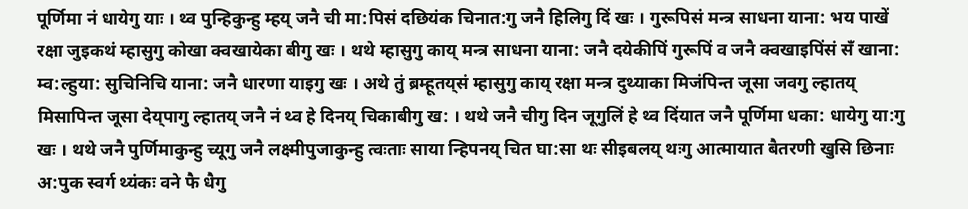पूर्णिमा नं धायेगु याः । थ्व पुन्हिकुन्हु म्हय्‌ जनै ची मा:पिसं दछियंक चिनात:गु जनै हिलिगु दिं खः । गुरूपिसं मन्त्र साधना याना: भय पाखें रक्षा जुइकथं म्हासुगु कोखा क्वखायेका बीगु खः । थथे म्हासुगु काय्‌ मन्त्र साधना याना: जनै दयेकीपिं गुरूपिं व जनै क्वखाइपिंसं सँ खाना: म्व:ल्हुया: सुचिनिचि याना: जनै धारणा याइगु खः । अथे तुं ब्रम्हूतय्‌सं म्हासुगु काय्‌ रक्षा मन्त्र दुथ्याका मिजंपिन्त जूसा जवगु ल्हातय् मिसापिन्त जूसा देय्‌पागु ल्हातय्‌ जनै नं थ्व हे दिनय्‌ चिकाबीगु ख: । थथे जनै चीगु दिन जूगुलिं हे थ्व दिंयात जनै पूर्णिमा धका: धायेगु या:गु खः । थथे जनै पुर्णिमाकुन्हु च्यूगु जनै लक्ष्मीपुजाकुन्हु त्वःताः साया न्हिपनय्‌ चित घा:सा थः सीइबलय् थःगु आत्मायात बैतरणी खुसि छिनाः अ:पुक स्वर्ग थ्यंकः वने फै धैगु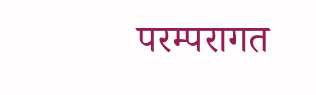परम्परागत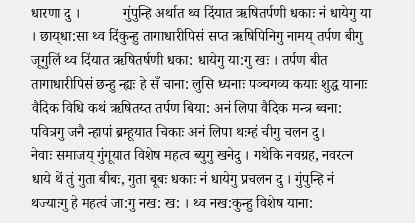धारणा दु ।            गुंपुन्हि अर्थात थ्व दिंयात ऋषितर्पणी धकाः नं धायेगु या । छाय्‌धा:सा थ्व दिंकुन्हु तागाधारीपिसं सप्त ऋषिपिनिगु नामय्‌ तर्पण बीगु जूगुलिं थ्व दिंयात ऋषितर्षणी धका: धायेगु या:गु खः । तर्पण बीत तागाधारीपिसं छन्हु न्ह्यः हे सँ चाना: लुसि ध्यनाः पञ्चगव्य कयाः शुद्ध यानाः वैदिक विधि कथं ऋषितय्त तर्पण बिया: अनं लिपा वैदिक मन्त्र ब्वना: पवित्रगु जनै न्हापां ब्रम्हूयात चिकाः अनं लिपा थःम्हं चीगु चलन दु।           नेवाः समाजय्‌ गुंगूयात विशेष महत्व ब्युगु खनेदु । गथेकि नवग्रह, नवरत्न धाये थें तुं गुता बीबः, गुता बूबः धकाः नं धायेगु प्रचलन दु । गुंपुन्हि नं थज्याःगु हे महत्वं जा:गु नख: ख: । थ्व नख:कुन्हु विशेष याना: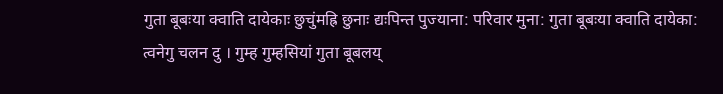गुता बूबःया क्वाति दायेकाः छुचुंमह्रि छुनाः द्यःपिन्त पुज्याना: परिवार मुना: गुता बूबःया क्वाति दायेका: त्वनेगु चलन दु । गुम्ह गुम्हसियां गुता बूबलय्‌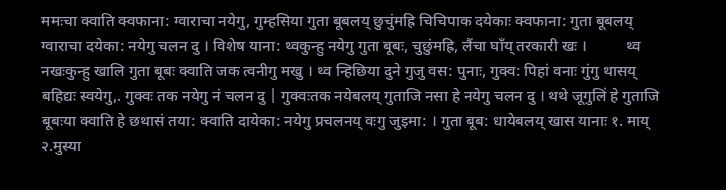ममःचा क्वाति क्वफाना: ग्वाराचा नयेगु, गुम्हसिया गुता बूबलय्‌ छुचुंमह्रि चिचिपाक दयेकाः क्वफाना: गुता बूबलय्‌ ग्वाराचा दयेका: नयेगु चलन दु । विशेष याना: थ्वकुन्हु नयेगु गुता बूबः, चुछुंमह्रि, लैंचा घाँय्‌ तरकारी खः ।          थ्व नखःकुन्हु खालि गुता बूबः क्वाति जक त्वनीगु मखु । थ्व न्हिछिया दुने गुजु वस: पुनाः, गुक्व: पिहां वनाः गुंगु थासय्‌ बहिद्यः स्वयेगु,. गुक्वः तक नयेगु नं चलन दु | गुक्वःतक नयेबलय्‌ गुताजि नसा हे नयेगु चलन दु । थथे जूगुलिं हे गुताजि बूबःया क्वाति हे छथासं तया: क्वाति दायेका: नयेगु प्रचलनय्‌ वःगु जुइमा: । गुता बूब: धायेबलय्‌ खास यानाः १. माय्‌ २.मुस्या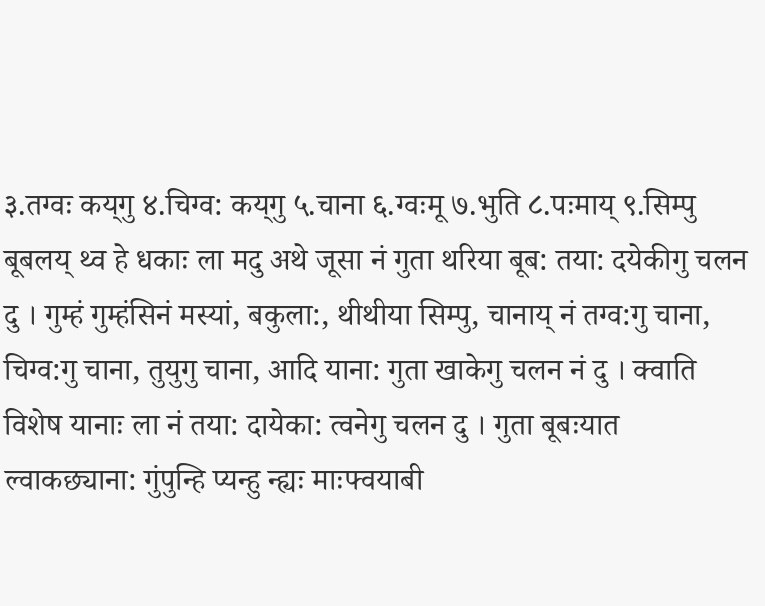३.तग्वः कय्‌गु ४.चिग्व: कय्‌गु ५.चाना ६.ग्वःमू ७.भुति ८.पःमाय्‌ ९.सिम्पु         बूबलय्‌ थ्व हे धकाः ला मदु अथे जूसा नं गुता थरिया बूब: तया: दयेकीगु चलन दु । गुम्हं गुम्हंसिनं मस्यां, बकुला:, थीथीया सिम्पु, चानाय्‌ नं तग्व:गु चाना, चिग्व:गु चाना, तुयुगु चाना, आदि याना: गुता खाकेगु चलन नं दु । क्वाति विशेष यानाः ला नं तया: दायेका: त्वनेगु चलन दु । गुता बूबःयात ल्वाकछ्याना: गुंपुन्हि प्यन्हु न्ह्यः माःफ्वयाबी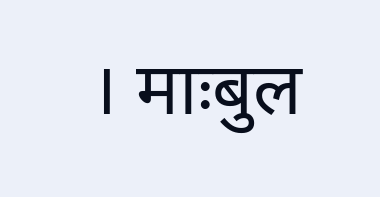। माःबुल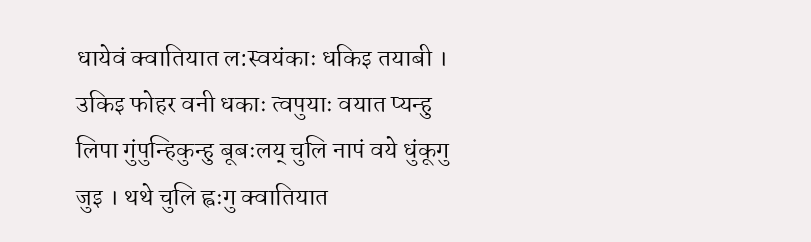धायेवं क्वातियात ल:स्वयंकाः धकिइ तयाबी । उकिइ फोहर वनी धकाः त्वपुयाः वयात प्यन्हु लिपा गुंपुन्हिकुन्हु बूबःलय्‌ चुलि नापं वये धुंकूगु जुइ । थथे चुलि ह्वःगु क्वातियात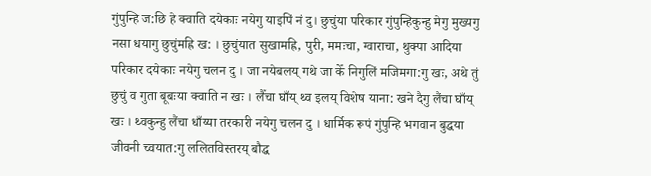गुंपुन्हि ज:छि हे क्वाति दयेकाः नयेगु याइपिं नं दु। छुचुंया परिकार गुंपुन्हिकुन्हु मेगु मुख्यगु नसा धयागु छुचुंमह्रि ख: । छुचुंयात सुखामह्रि, पुरी, ममःचा, ग्वाराचा, थुक्पा आदिया परिकार दयेकाः नयेगु चलन दु । जा नयेबलय्‌ गथे जा केँ निगुलिं मजिमगा:गु खः, अथे तुं छुचुं व गुता बूबःया क्वाति न खः । लैँचा घाँय्‌ थ्व इलय्‌ विशेष याना: खने दैगु लैंचा घाँय्‌ खः । थ्वकुन्हु लैंचा धाँय्या तरकारी नयेगु चलन दु । धार्मिक रूपं गुंपुन्हि भगवान बुद्धया जीवनी च्वयात:गु ललितविस्तरय्‌ बौद्ध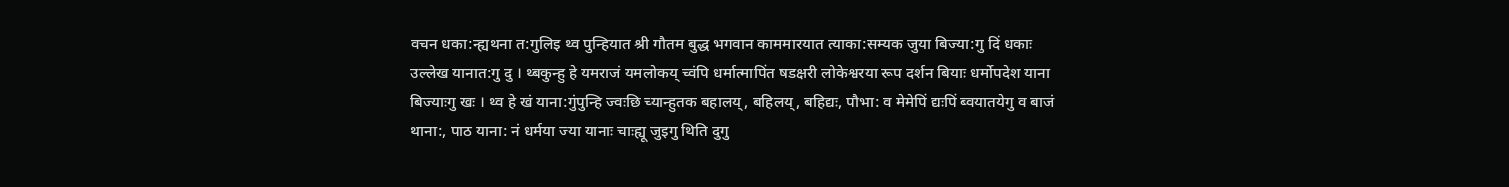वचन धका:न्ह्यथना त:गुलिइ थ्व पुन्हियात श्री गौतम बुद्ध भगवान काममारयात त्याका:सम्यक जुया बिज्या:गु दिं धकाः उल्लेख यानात:गु दु । थ्बकुन्हु हे यमराजं यमलोकय्‌ च्वंपि धर्मात्मापिंत षडक्षरी लोकेश्वरया रूप दर्शन बियाः धर्मोपदेश याना बिज्याःगु खः । थ्व हे खं याना:गुंपुन्हि ज्वःछि च्यान्हुतक बहालय्‌, बहिलय्‌, बहिद्यः, पौभा: व मेमेपिं द्यःपिं ब्वयातयेगु व बाजं थाना:, पाठ याना: नं धर्मया ज्या यानाः चाःह्यू जुइगु थिति दुगु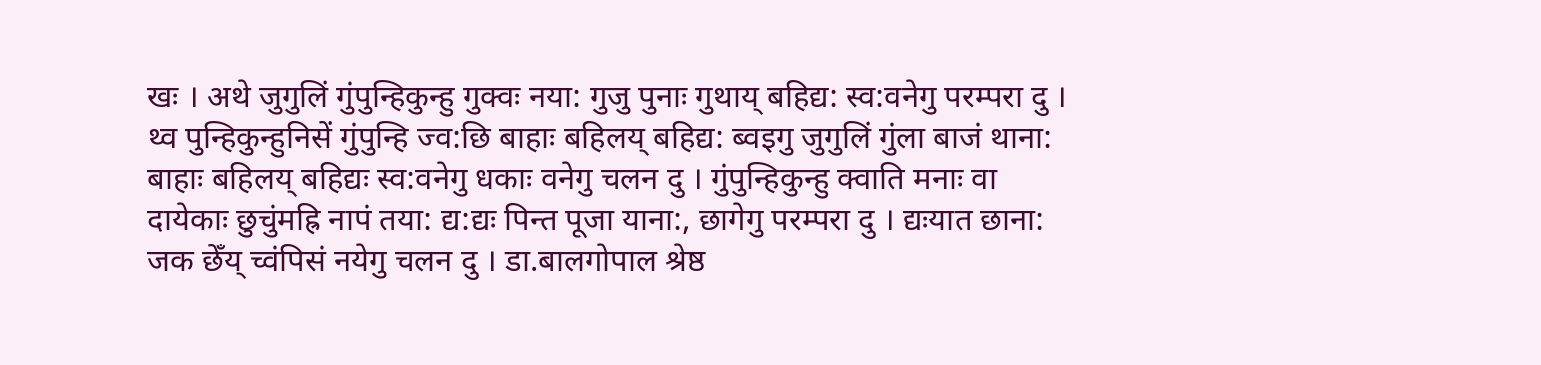खः । अथे जुगुलिं गुंपुन्हिकुन्हु गुक्वः नया: गुजु पुनाः गुथाय्‌ बहिद्य: स्व:वनेगु परम्परा दु । थ्व पुन्हिकुन्हुनिसें गुंपुन्हि ज्व:छि बाहाः बहिलय्‌ बहिद्य: ब्वइगु जुगुलिं गुंला बाजं थाना: बाहाः बहिलय्‌ बहिद्यः स्व:वनेगु धकाः वनेगु चलन दु । गुंपुन्हिकुन्हु क्वाति मनाः वा दायेकाः छुचुंमह्रि नापं तया: द्य:द्यः पिन्त पूजा याना:, छागेगु परम्परा दु । द्यःयात छाना: जक छेँय्‌ च्वंपिसं नयेगु चलन दु । डा.बालगोपाल श्रेष्ठ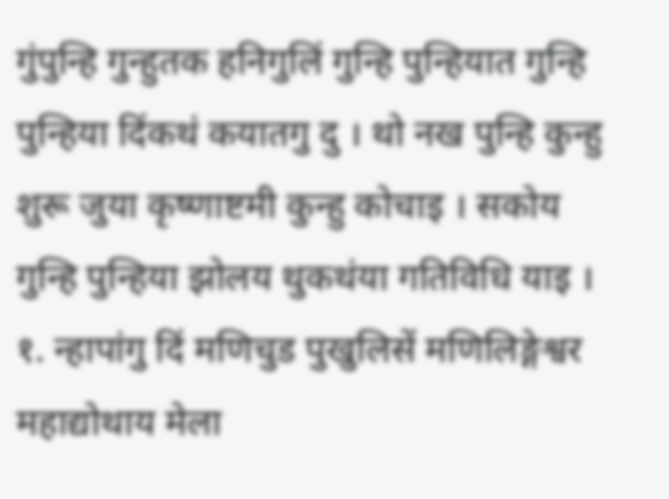गुंपुन्हि गुन्हुतक हनिगुलिं गुन्हि पुन्हियात गुन्हि पुन्हिया दिंकथं कयातगु दु । थो नख पुन्हि कुन्हु शुरू जुया कृष्णाष्टमी कुन्हु कोचाइ । सकोय गुन्हि पुन्हिया झोलय थुकथंया गतिविधि याइ ।  १. न्हापांगु दिं मणिचुड पुखुलिसें मणिलिङ्गेश्वर महाद्योथाय मेला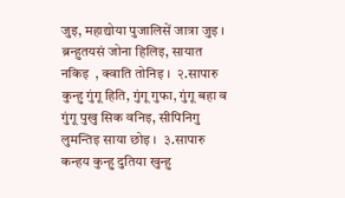जुइ, महाद्योया पुजालिसें जात्रा जुइ । ब्रन्हुतयसं जोना हिलिइ, सायात नकिइ  , क्वाति तोनिइ ।  २.सापारु कुन्हु गुंगू हिति, गुंगू गुफा, गुंगू बहा व गुंगू पुखु सिक वनिइ, सीपिनिगु लुमन्तिइ साया छोइ ।  ३.सापारु कन्हय कुन्हु दुतिया खुन्हु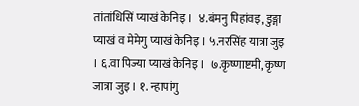तांतांधिसिं प्याखं केनिइ ।  ४.बंमनु पिहांवइ, डुङ्गा  प्याखं व मेमेगु प्याखं केनिइ । ५.नरसिंह यात्रा जुइ । ६.वा पिज्या प्याखं केनिइ ।  ७.कृष्णाष्टमी, कृष्ण जात्रा जुइ । १. न्हापांगु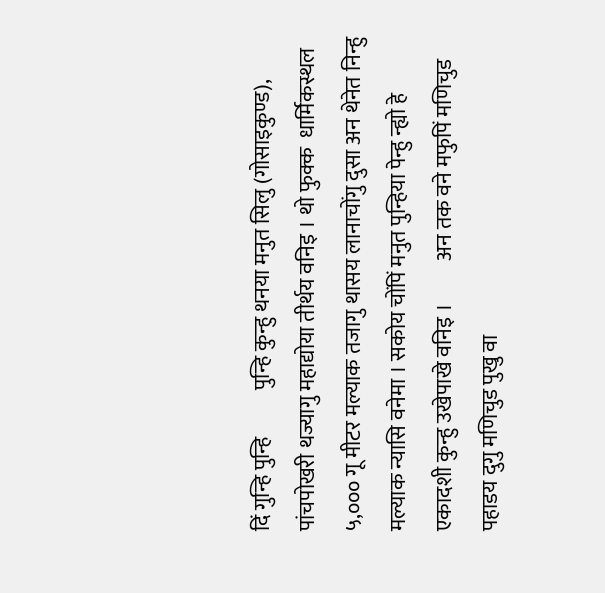दिं गुन्हि पुन्हि           पुन्हि कुन्हु थनया मनुत सिलु (गोसाइकुण्ड), पांचपोखरी थज्यागु महाद्योया तीर्थय वनिइ । थो फुक्क  धार्मिकस्थल ५,००० गू मीटर मल्याक तजागु थासय लानाचोंगु दुसा अन थेनेत निन्हु मल्याक न्यासि वनेमा । सकोय चोंपिं मनुत पुन्हिया पेन्हु न्ह्यो हे एकादशी कुन्हु उखेपाखे वनिइ ।          अन तक वने मफुपिं मणिचुड पहाडय दुगु मणिचुड पुखु वा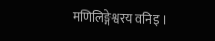मणिलिङ्गेश्वरय वनिइ ।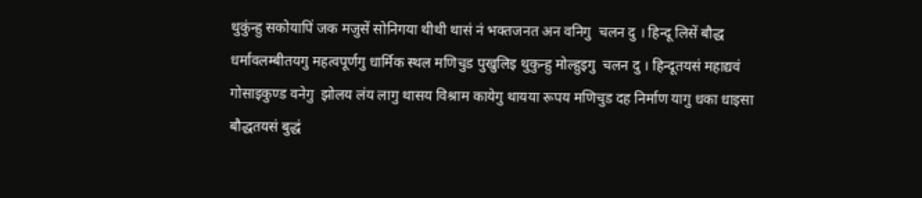थुकुंन्हु सकोयापिं जक मजुसें सोनिगया थीथी थासं नं भक्तजनत अन वनिगु  चलन दु । हिन्दू लिसें बौद्ध धर्मावलम्बीतयगु महत्वपूर्णगु धार्मिक स्थल मणिचुड पुखुलिइ थुकुन्हु मोल्हुइगु  चलन दु । हिन्दूतयसं महाद्यवं गोसाइकुण्ड वनेगु  झोलय लंय लागु थासय विश्राम कायेगु थायया रूपय मणिचुड दह निर्माण यागु धका धाइसा बौद्धतयसं बुद्धं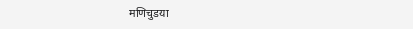मणिचुडया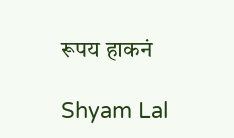रूपय हाकनं

Shyam Lal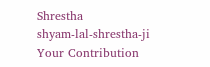Shrestha
shyam-lal-shrestha-ji
Your Contribution